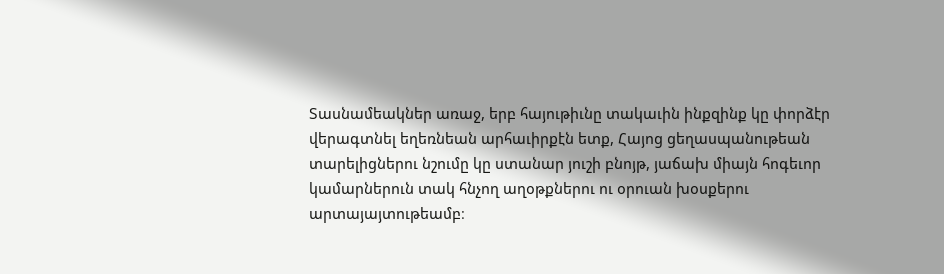Տասնամեակներ առաջ, երբ հայութիւնը տակաւին ինքզինք կը փորձէր վերագտնել եղեռնեան արհաւիրքէն ետք, Հայոց ցեղասպանութեան տարելիցներու նշումը կը ստանար յուշի բնոյթ, յաճախ միայն հոգեւոր կամարներուն տակ հնչող աղօթքներու ու օրուան խօսքերու արտայայտութեամբ։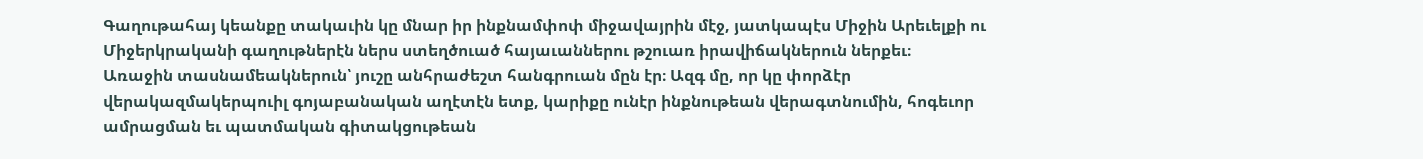Գաղութահայ կեանքը տակաւին կը մնար իր ինքնամփոփ միջավայրին մէջ, յատկապէս Միջին Արեւելքի ու Միջերկրականի գաղութներէն ներս ստեղծուած հայաւաններու թշուառ իրավիճակներուն ներքեւ։
Առաջին տասնամեակներուն՝ յուշը անհրաժեշտ հանգրուան մըն էր։ Ազգ մը, որ կը փորձէր վերակազմակերպուիլ գոյաբանական աղէտէն ետք, կարիքը ունէր ինքնութեան վերագտնումին, հոգեւոր ամրացման եւ պատմական գիտակցութեան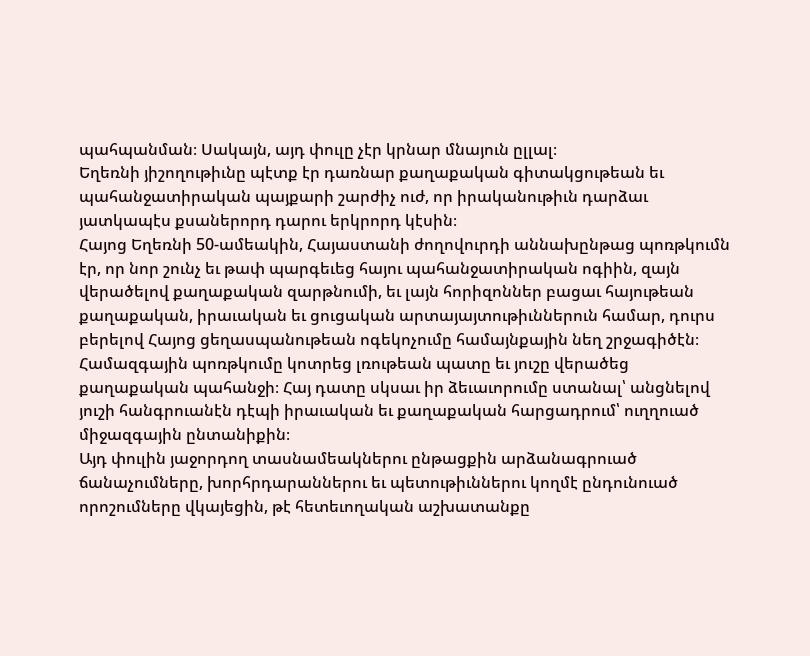պահպանման։ Սակայն, այդ փուլը չէր կրնար մնայուն ըլլալ։
Եղեռնի յիշողութիւնը պէտք էր դառնար քաղաքական գիտակցութեան եւ պահանջատիրական պայքարի շարժիչ ուժ, որ իրականութիւն դարձաւ յատկապէս քսաներորդ դարու երկրորդ կէսին։
Հայոց Եղեռնի 50-ամեակին, Հայաստանի ժողովուրդի աննախընթաց պոռթկումն էր, որ նոր շունչ եւ թափ պարգեւեց հայու պահանջատիրական ոգիին, զայն վերածելով քաղաքական զարթնումի, եւ լայն հորիզոններ բացաւ հայութեան քաղաքական, իրաւական եւ ցուցական արտայայտութիւններուն համար, դուրս բերելով Հայոց ցեղասպանութեան ոգեկոչումը համայնքային նեղ շրջագիծէն։
Համազգային պոռթկումը կոտրեց լռութեան պատը եւ յուշը վերածեց քաղաքական պահանջի։ Հայ դատը սկսաւ իր ձեւաւորումը ստանալ՝ անցնելով յուշի հանգրուանէն դէպի իրաւական եւ քաղաքական հարցադրում՝ ուղղուած միջազգային ընտանիքին։
Այդ փուլին յաջորդող տասնամեակներու ընթացքին արձանագրուած ճանաչումները, խորհրդարաններու եւ պետութիւններու կողմէ ընդունուած որոշումները վկայեցին, թէ հետեւողական աշխատանքը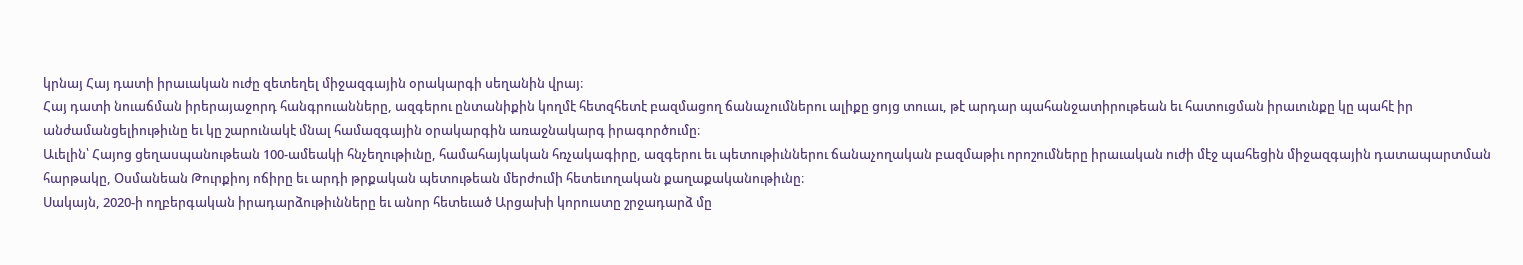կրնայ Հայ դատի իրաւական ուժը զետեղել միջազգային օրակարգի սեղանին վրայ։
Հայ դատի նուաճման իրերայաջորդ հանգրուանները, ազգերու ընտանիքին կողմէ հետզհետէ բազմացող ճանաչումներու ալիքը ցոյց տուաւ, թէ արդար պահանջատիրութեան եւ հատուցման իրաւունքը կը պահէ իր անժամանցելիութիւնը եւ կը շարունակէ մնալ համազգային օրակարգին առաջնակարգ իրագործումը։
Աւելին՝ Հայոց ցեղասպանութեան 100-ամեակի հնչեղութիւնը, համահայկական հռչակագիրը, ազգերու եւ պետութիւններու ճանաչողական բազմաթիւ որոշումները իրաւական ուժի մէջ պահեցին միջազգային դատապարտման հարթակը, Օսմանեան Թուրքիոյ ոճիրը եւ արդի թրքական պետութեան մերժումի հետեւողական քաղաքականութիւնը։
Սակայն, 2020-ի ողբերգական իրադարձութիւնները եւ անոր հետեւած Արցախի կորուստը շրջադարձ մը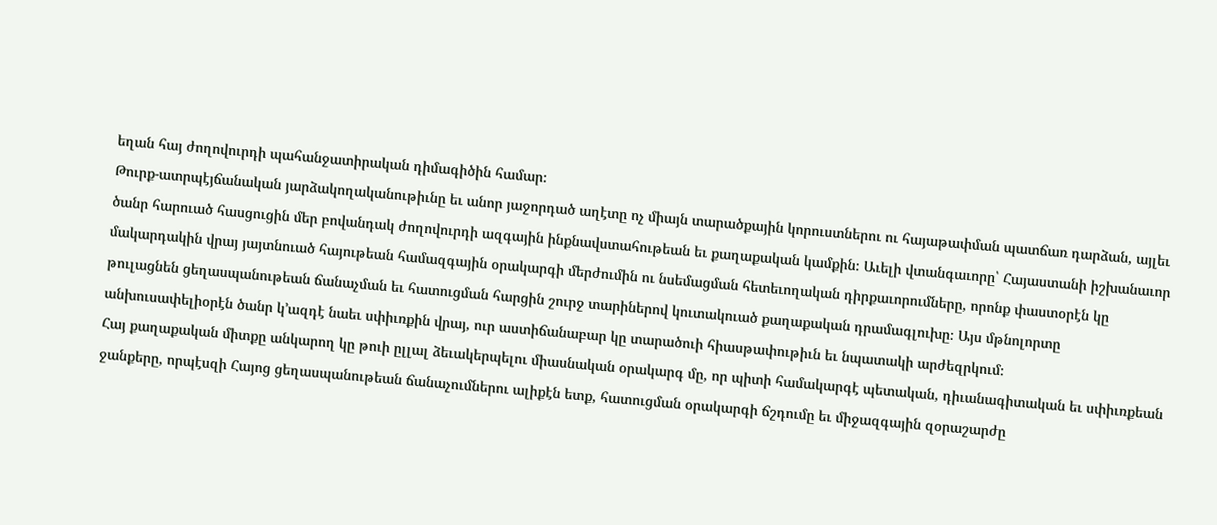եղան հայ ժողովուրդի պահանջատիրական դիմագիծին համար։
Թուրք-ատրպէյճանական յարձակողականութիւնը եւ անոր յաջորդած աղէտը ոչ միայն տարածքային կորուստներու ու հայաթափման պատճառ դարձան, այլեւ ծանր հարուած հասցուցին մեր բովանդակ ժողովուրդի ազգային ինքնավստահութեան եւ քաղաքական կամքին։ Աւելի վտանգաւորը՝ Հայաստանի իշխանաւոր մակարդակին վրայ յայտնուած հայութեան համազգային օրակարգի մերժումին ու նսեմացման հետեւողական դիրքաւորումները, որոնք փաստօրէն կը թուլացնեն ցեղասպանութեան ճանաչման եւ հատուցման հարցին շուրջ տարիներով կուտակուած քաղաքական դրամագլուխը։ Այս մթնոլորտը անխուսափելիօրէն ծանր կ՚ազդէ նաեւ սփիւռքին վրայ, ուր աստիճանաբար կը տարածուի հիասթափութիւն եւ նպատակի արժեզրկում։
Հայ քաղաքական միտքը անկարող կը թուի ըլլալ ձեւակերպելու միասնական օրակարգ մը, որ պիտի համակարգէ պետական, դիւանագիտական եւ սփիւռքեան ջանքերը, որպէսզի Հայոց ցեղասպանութեան ճանաչումներու ալիքէն ետք, հատուցման օրակարգի ճշդումը եւ միջազգային զօրաշարժը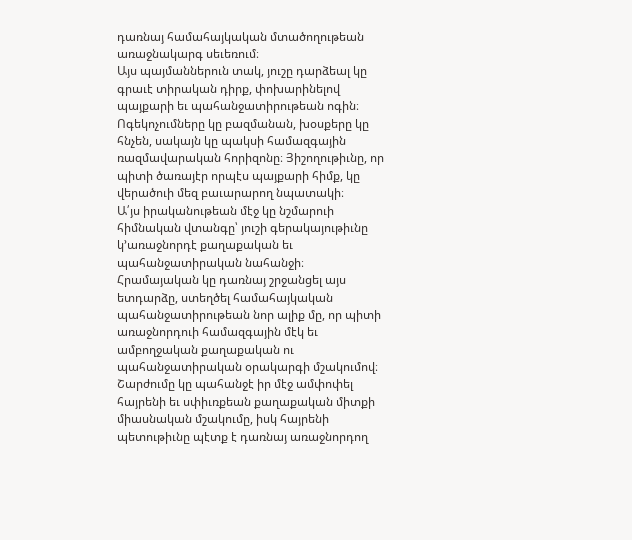դառնայ համահայկական մտածողութեան առաջնակարգ սեւեռում։
Այս պայմաններուն տակ, յուշը դարձեալ կը գրաւէ տիրական դիրք, փոխարինելով պայքարի եւ պահանջատիրութեան ոգին։ Ոգեկոչումները կը բազմանան, խօսքերը կը հնչեն, սակայն կը պակսի համազգային ռազմավարական հորիզոնը։ Յիշողութիւնը, որ պիտի ծառայէր որպէս պայքարի հիմք, կը վերածուի մեզ բաւարարող նպատակի։
Ա՛յս իրականութեան մէջ կը նշմարուի հիմնական վտանգը՝ յուշի գերակայութիւնը կ՚առաջնորդէ քաղաքական եւ պահանջատիրական նահանջի։
Հրամայական կը դառնայ շրջանցել այս ետդարձը, ստեղծել համահայկական պահանջատիրութեան նոր ալիք մը, որ պիտի առաջնորդուի համազգային մէկ եւ ամբողջական քաղաքական ու պահանջատիրական օրակարգի մշակումով։ Շարժումը կը պահանջէ իր մէջ ամփոփել հայրենի եւ սփիւռքեան քաղաքական միտքի միասնական մշակումը, իսկ հայրենի պետութիւնը պէտք է դառնայ առաջնորդող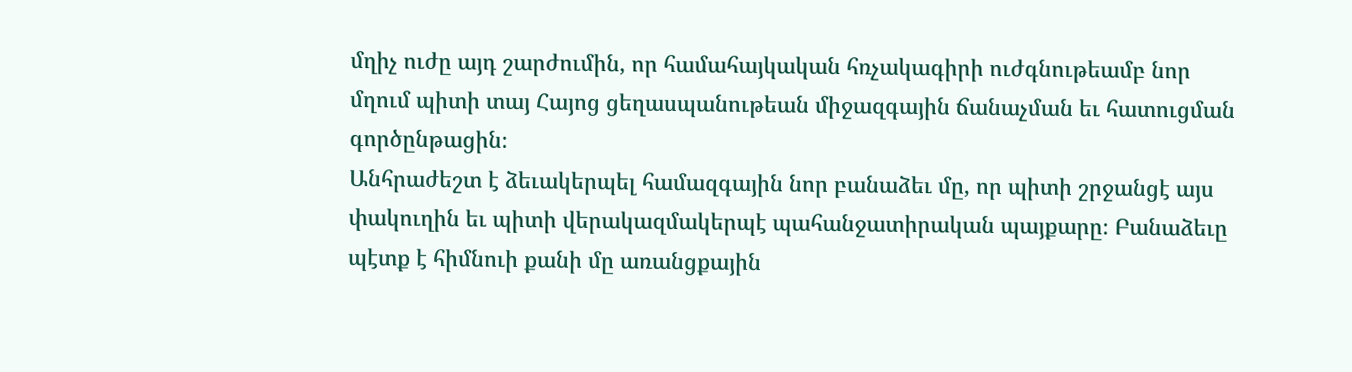մղիչ ուժը այդ շարժումին, որ համահայկական հռչակագիրի ուժգնութեամբ նոր մղում պիտի տայ Հայոց ցեղասպանութեան միջազգային ճանաչման եւ հատուցման գործընթացին։
Անհրաժեշտ է ձեւակերպել համազգային նոր բանաձեւ մը, որ պիտի շրջանցէ այս փակուղին եւ պիտի վերակազմակերպէ պահանջատիրական պայքարը։ Բանաձեւը պէտք է հիմնուի քանի մը առանցքային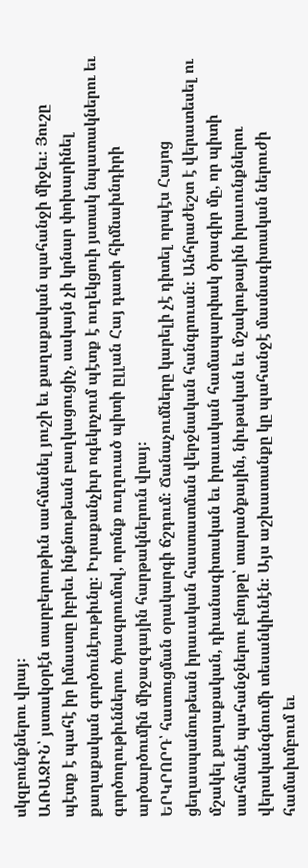սկզբունքներու վրայ։
ԱՌԱՋԻՆ՝ յստակօրէն տարբերութիւն սահմանել յուշի եւ քաղաքական պահանջի միջեւ։ Յուշը պէտք է պահէ իր իմաստը իբրեւ ինքնութեան բաղկացուցիչ, սակայն չի կրնար փոխարինել քաղաքական գործունէութիւնը։ Իւրաքանչիւր ոգեկոչում պէտք է ուղեկցուի յստակ նպատակներու եւ գործողութիւններու ծրագրումով, որոնք ուղղուած պիտի ըլլան Հայ դատի հիմնախնդիրի արծարծումին միջազգային հարթակներուն վրայ։
ԵՐԿՐՈՐԴ՝ հատուցման օրակարգի ճշդում։ Ճանաչումները կարելի չէ դիտել որպէս Հայոց ցեղասպանութեան իրաւական հաստատման վերջնական հանգրուան։ Անհրաժեշտ է վերատեսել ու մշակել քաղաքական, դիւանագիտական եւ իրաւական համապարփակ ծրագիր մը, որ պիտի սահմանէ պահանջներու բնոյթը՝ տարածքային, նիւթական եւ մշակութային իրաւունքներու վերականգնումի տեսանկիւնէն։ Այս աշխատանքը կը պահանջէ մասնագիտական ներուժի համախմբում եւ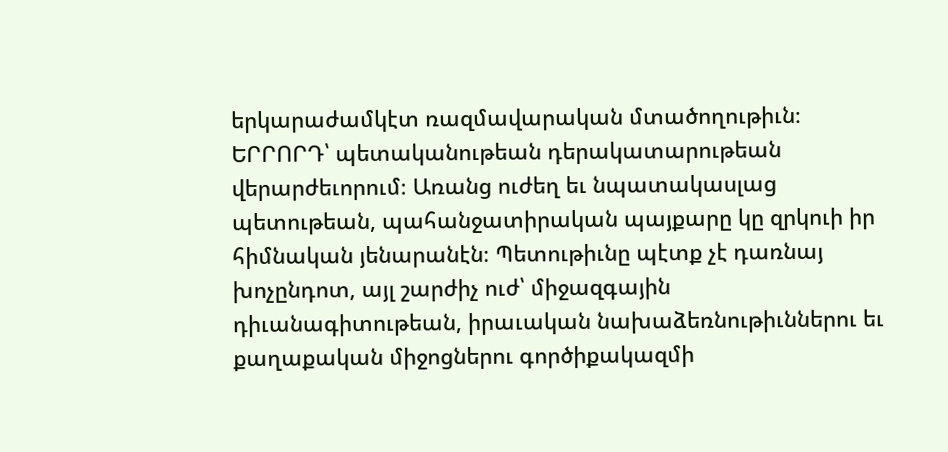երկարաժամկէտ ռազմավարական մտածողութիւն։
ԵՐՐՈՐԴ՝ պետականութեան դերակատարութեան վերարժեւորում։ Առանց ուժեղ եւ նպատակասլաց պետութեան, պահանջատիրական պայքարը կը զրկուի իր հիմնական յենարանէն։ Պետութիւնը պէտք չէ դառնայ խոչընդոտ, այլ շարժիչ ուժ՝ միջազգային դիւանագիտութեան, իրաւական նախաձեռնութիւններու եւ քաղաքական միջոցներու գործիքակազմի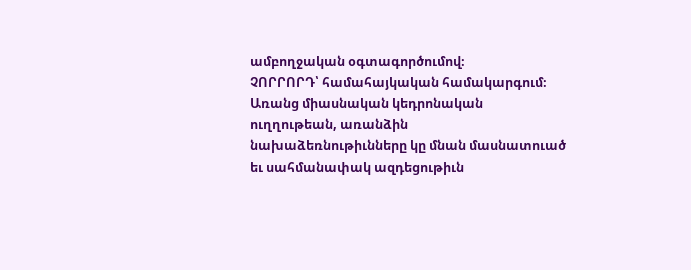ամբողջական օգտագործումով։
ՉՈՐՐՈՐԴ՝ համահայկական համակարգում։ Առանց միասնական կեդրոնական ուղղութեան, առանձին նախաձեռնութիւնները կը մնան մասնատուած եւ սահմանափակ ազդեցութիւն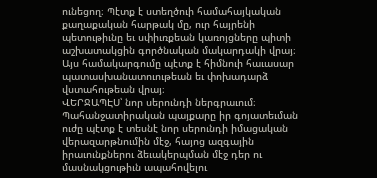ունեցող։ Պէտք է ստեղծուի համահայկական քաղաքական հարթակ մը, ուր հայրենի պետութիւնը եւ սփիւռքեան կառոյցները պիտի աշխատակցին գործնական մակարդակի վրայ։ Այս համակարգումը պէտք է հիմնուի հաւասար պատասխանատուութեան եւ փոխադարձ վստահութեան վրայ։
ՎԵՐՋԱՊԷՍ՝ նոր սերունդի ներգրաւում։ Պահանջատիրական պայքարը իր գոյատեւման ուժը պէտք է տեսնէ նոր սերունդի իմացական վերազարթնումին մէջ, հայոց ազգային իրաւունքներու ձեւակերպման մէջ դեր ու մասնակցութիւն ապահովելու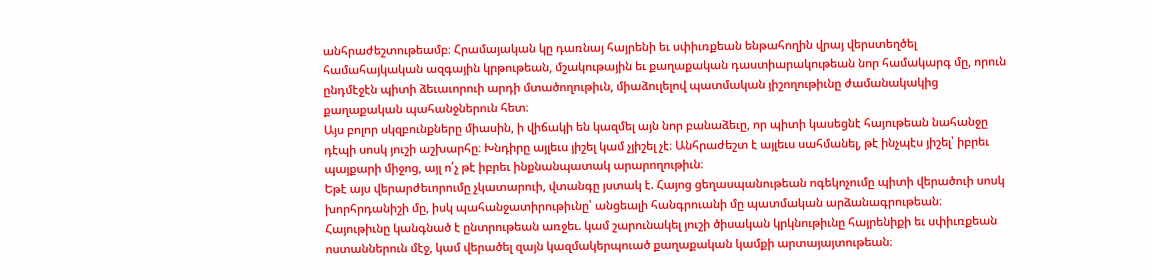անհրաժեշտութեամբ։ Հրամայական կը դառնայ հայրենի եւ սփիւռքեան ենթահողին վրայ վերստեղծել համահայկական ազգային կրթութեան, մշակութային եւ քաղաքական դաստիարակութեան նոր համակարգ մը, որուն ընդմէջէն պիտի ձեւաւորուի արդի մտածողութիւն, միաձուլելով պատմական յիշողութիւնը ժամանակակից քաղաքական պահանջներուն հետ։
Այս բոլոր սկզբունքները միասին, ի վիճակի են կազմել այն նոր բանաձեւը, որ պիտի կասեցնէ հայութեան նահանջը դէպի սոսկ յուշի աշխարհը։ Խնդիրը այլեւս յիշել կամ չյիշել չէ։ Անհրաժեշտ է այլեւս սահմանել, թէ ինչպէս յիշել՝ իբրեւ պայքարի միջոց, այլ ո՛չ թէ իբրեւ ինքնանպատակ արարողութիւն։
Եթէ այս վերարժեւորումը չկատարուի, վտանգը յստակ է. Հայոց ցեղասպանութեան ոգեկոչումը պիտի վերածուի սոսկ խորհրդանիշի մը, իսկ պահանջատիրութիւնը՝ անցեալի հանգրուանի մը պատմական արձանագրութեան։
Հայութիւնը կանգնած է ընտրութեան առջեւ. կամ շարունակել յուշի ծիսական կրկնութիւնը հայրենիքի եւ սփիւռքեան ոստաններուն մէջ, կամ վերածել զայն կազմակերպուած քաղաքական կամքի արտայայտութեան։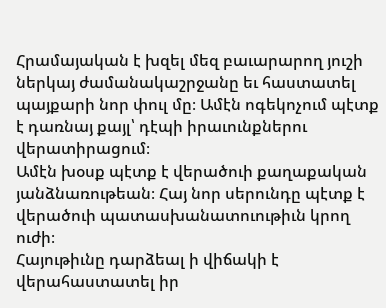Հրամայական է խզել մեզ բաւարարող յուշի ներկայ ժամանակաշրջանը եւ հաստատել պայքարի նոր փուլ մը։ Ամէն ոգեկոչում պէտք է դառնայ քայլ՝ դէպի իրաւունքներու վերատիրացում։
Ամէն խօսք պէտք է վերածուի քաղաքական յանձնառութեան։ Հայ նոր սերունդը պէտք է վերածուի պատասխանատուութիւն կրող ուժի։
Հայութիւնը դարձեալ ի վիճակի է վերահաստատել իր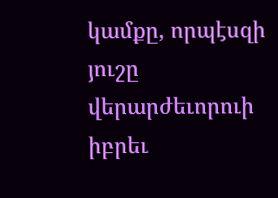կամքը, որպէսզի յուշը վերարժեւորուի իբրեւ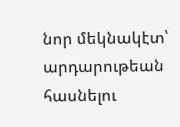նոր մեկնակէտ՝ արդարութեան հասնելու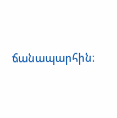ճանապարհին։